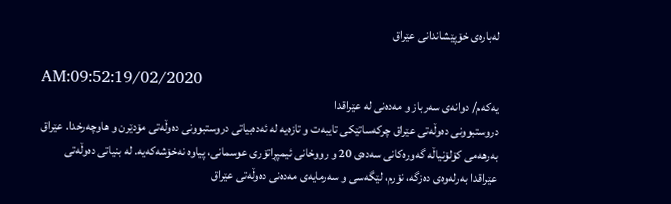له‌باره‌ی خۆپێشاندانی عێراق

AM:09:52:19/02/2020
یه‌كه‌م/ دوانه‌ی سه‌رباز و مه‌ده‌نی له‌ عێراقدا
دروستبوونی ده‌وڵه‌تی عێراق چركه‌ساتێكی تایبه‌ت و تازه‌یه‌ له‌ ئه‌ده‌بیاتی دروستبوونی ده‌وڵه‌تی مۆدێرن و هاوچه‌رخدا. عێراق به‌رهه‌می كۆلۆنیاڵه‌ گه‌وره‌كانی سه‌ده‌ی 20 و رووخانی ئیمپڕاتۆری عوسمانی، پیاوه‌ نه‌خۆشه‌كه‌یه‌. له‌ بنیاتی ده‌وڵه‌تی عێراقدا به‌رله‌وه‌ی ده‌زگه‌، نۆرم، لێگه‌سی و سه‌رمایه‌ی مه‌ده‌نی ده‌وڵه‌تی عێراق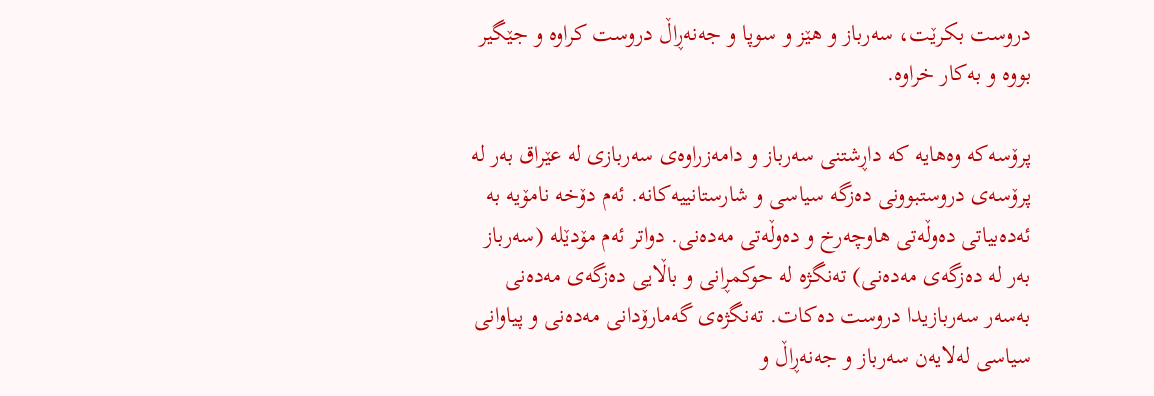دروست بكرێت، سه‌رباز و هێز و سوپا و جه‌نه‌ڕاڵ دروست كراوه‌ و جێگیر بووه‌ و به‌كار خراوه‌.

پرۆسه‌كه‌ وه‌هایه‌ كه‌ داڕشتنی سه‌رباز و دامه‌زراوه‌ی سه‌ربازی له‌ عێراق به‌ر له‌ پرۆسه‌ی دروستبوونی ده‌زگه‌ سیاسی و شارستانییه‌كانه‌. ئه‌م دۆخه‌ نامۆیه‌ به‌ ئه‌ده‌بیاتی ده‌وڵه‌تی هاوچه‌رخ و ده‌وڵه‌تی مه‌ده‌نی. دواتر ئه‌م مۆدێله‌ (سه‌رباز به‌ر له‌ ده‌زگه‌ی مه‌ده‌نی) ته‌نگژه‌ له‌ حوكمڕانی و باڵایی ده‌زگه‌ی مه‌ده‌نی به‌سه‌ر سه‌ربازیدا دروست ده‌كات. ته‌نگژه‌ی گه‌مارۆدانی مه‌ده‌نی و پیاوانی سیاسی له‌لایه‌ن سه‌رباز و جه‌نه‌ڕاڵ و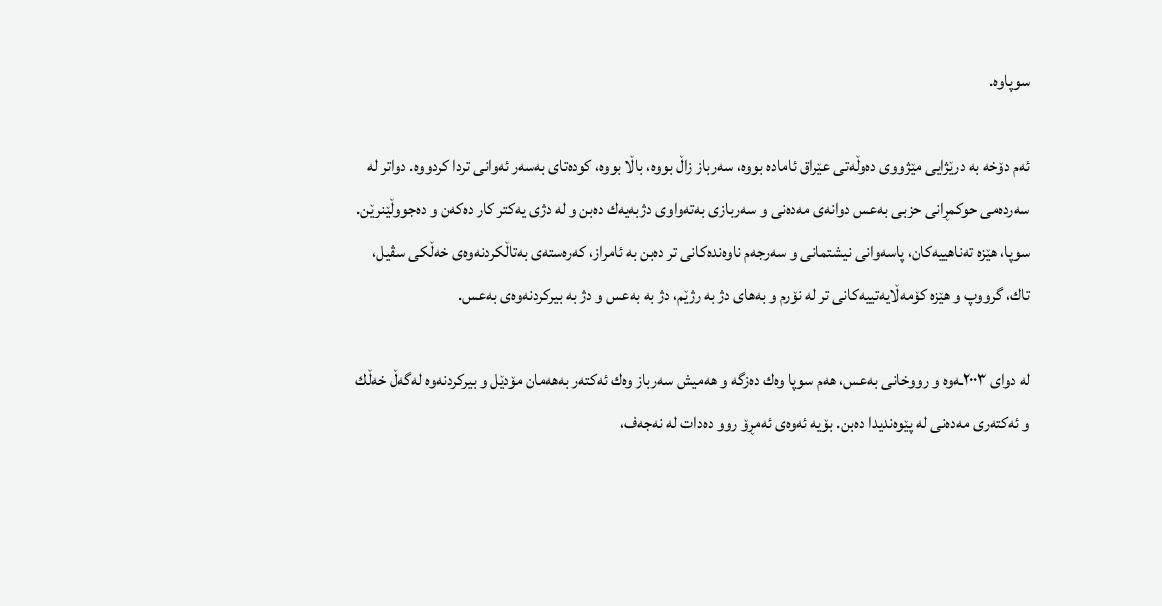سوپاوه‌.

ئه‌م دۆخه‌ به‌ درێژایی مێژووی ده‌وڵه‌تی عێراق ئاماده‌ بووه‌، سه‌رباز زاڵ بووه‌، باڵا بووه‌، كوده‌تای به‌سه‌ر ئه‌وانی تردا كردووه‌. دواتر له‌ سه‌رده‌می حوكمڕانی حزبی به‌عس دوانه‌ی مه‌ده‌نی و سه‌ربازی به‌ته‌واوی دژبه‌یه‌ك ده‌بن و له‌ دژی یه‌كتر كار ده‌كه‌ن و ده‌جووڵێنرێن. سوپا، هێزه‌ ته‌ناهییه‌كان، پاسه‌وانی نیشتمانی و سه‌رجه‌م ناوه‌نده‌كانی تر ده‌بن به‌ ئامراز، كه‌ره‌سته‌ی به‌تاڵكردنه‌وه‌ی خه‌ڵكی سڤیل، تاك، گرووپ و هێزه‌ كۆمه‌ڵایه‌تییه‌كانی تر له‌ نۆرم و به‌های دژ به‌ رژێم، دژ به‌ به‌عس و دژ به‌ بیركردنه‌وه‌ی به‌عس.

له‌ دوای ٢٠٠٣ـه‌وه‌ و رووخانی به‌عس، هه‌م سوپا وه‌ك ده‌زگه‌ و هه‌میش سه‌رباز وه‌ك ئه‌كته‌ر به‌هه‌مان مۆدێل و بیركردنه‌وه‌ له‌گه‌ڵ خه‌ڵك و ئه‌كته‌ری مه‌ده‌نی له‌ پێوه‌ندیدا ده‌بن. بۆیه‌ ئه‌وه‌ی ئه‌مڕۆ روو ده‌دات له‌ نه‌جه‌ف،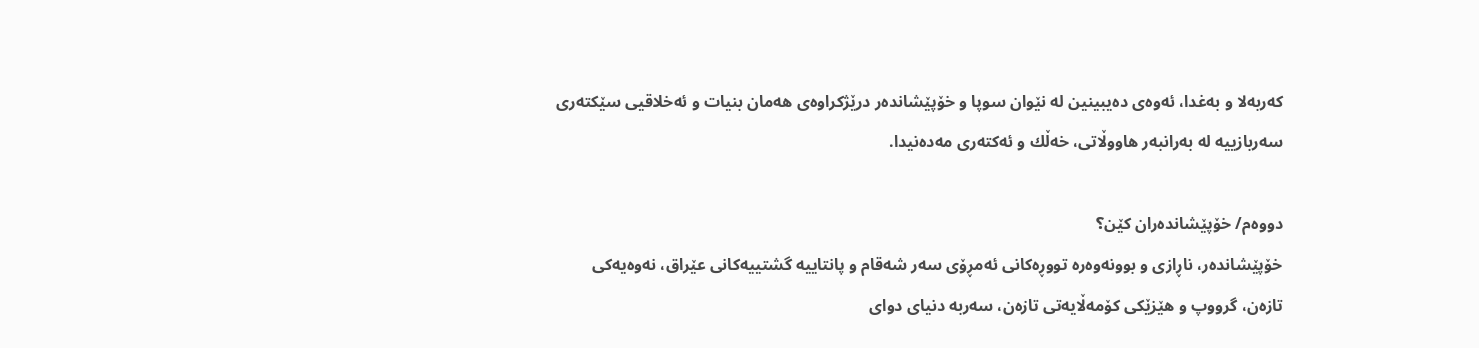كه‌ربه‌لا و به‌غدا، ئه‌وه‌ی ده‌یبینین له‌ نێوان سوپا و خۆپێشانده‌ر درێژكراوه‌ی هه‌مان بنیات و ئه‌خلاقیی سێكته‌ری سه‌ربازییه‌ له‌ به‌رانبه‌ر هاووڵاتی، خه‌ڵك و ئه‌كته‌ری مه‌ده‌نیدا.

دووه‌م/ خۆپێشانده‌ران كێن؟
خۆپێشانده‌ر، ناڕازی و بوونه‌وه‌ره‌ تووڕه‌كانی ئه‌مڕۆی سه‌ر شه‌قام و پانتاییه‌ گشتییه‌كانی عێراق، نه‌وه‌یه‌كی تازه‌ن، گرووپ و هێزێكی كۆمه‌ڵایه‌تی تازه‌ن، سه‌ربه‌ دنیای دوای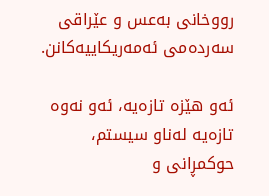رووخانی به‌عس و عێراقی سه‌رده‌می ئه‌مه‌ریكاییه‌كانن.

ئه‌و هێزه‌ تازه‌یه‌، ئه‌و نه‌وه‌ تازه‌یه‌ له‌ناو سیستم، حوكمڕانی و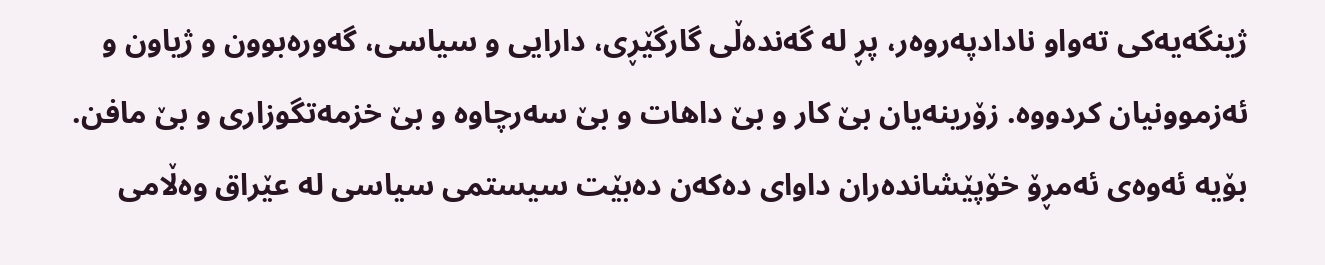ژینگه‌یه‌كی ته‌واو نادادپه‌روه‌ر، پڕ له‌ گه‌نده‌ڵی گارگێڕی، دارایی و سیاسی، گه‌وره‌بوون و ژیاون و ئه‌زموونیان كردووه‌. زۆرینه‌یان بێ كار و بێ داهات و بێ سه‌رچاوه‌ و بێ خزمه‌تگوزاری و بێ مافن. بۆیه‌ ئه‌وه‌ی ئه‌مڕۆ خۆپێشانده‌ران داوای ده‌كه‌ن ده‌بێت سیستمی سیاسی له‌ عێراق وه‌ڵامی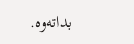بداته‌وه‌.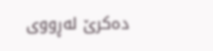ده‌كرێ له‌ڕووی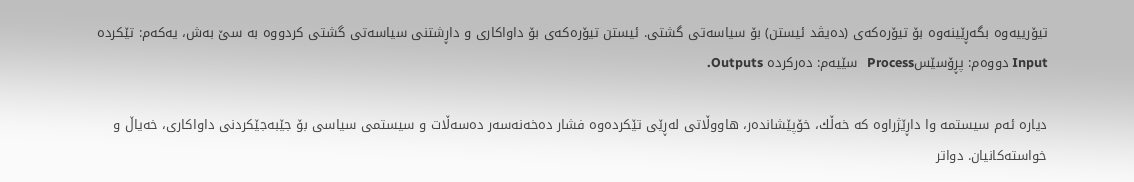تیۆرییه‌وه‌ بگه‌ڕێینه‌وه‌ بۆ تیۆره‌كه‌ی (ده‌یڤد ئیستن) بۆ سیاسه‌تی گشتی. ئیستن تیۆره‌كه‌ی بۆ داواكاری و داڕشتنی سیاسه‌تی گشتی كردووه‌ به‌ سێ به‌ش، یه‌كه‌م: تێكرده‌ Input دووه‌م: پڕۆسێسProcess   سێیه‌م: ده‌ركرده‌ Outputs.

دیاره‌ ئه‌م سیستمه‌ وا داڕێژراوه‌ كه‌ خه‌ڵك، خۆپێشانده‌ر، هاووڵاتی له‌ڕێی تێكرده‌وه‌ فشار ده‌خه‌نه‌سه‌ر ده‌سه‌ڵات و سیستمی سیاسی بۆ جێبه‌جێكردنی داواكاری، خه‌یاڵ و خواسته‌كانیان. دواتر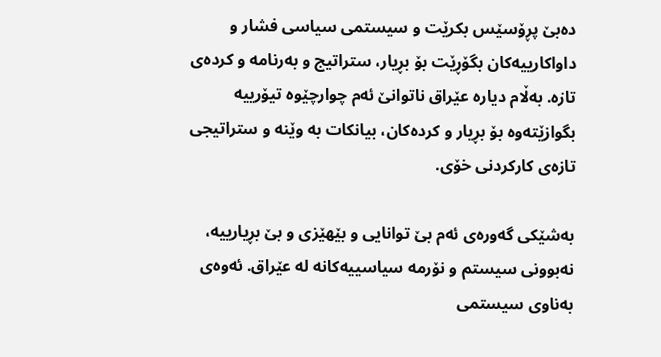ده‌بێ پڕۆسێس بكرێت و سیستمی سیاسی فشار و داواكارییه‌كان بگۆڕێت بۆ بڕیار، ستراتیج و به‌رنامه‌ و كرده‌ی تازه‌. به‌ڵام دیاره‌ عێراق ناتوانێ ئه‌م چوارچێوه‌ تیۆرییه‌ بگوازێته‌وه‌ بۆ بڕیار و كرده‌كان، بیانكات به‌ وێنه‌ و ستراتیجی تازه‌ی كاركردنی خۆی.

به‌شێكی گه‌وره‌ی ئه‌م بێ توانایی و بێهێزی و بێ بڕیارییه‌، نه‌بوونی سیستم و نۆرمه‌ سیاسییه‌كانه‌ له‌ عێراق. ئه‌وه‌ی به‌ناوی سیستمی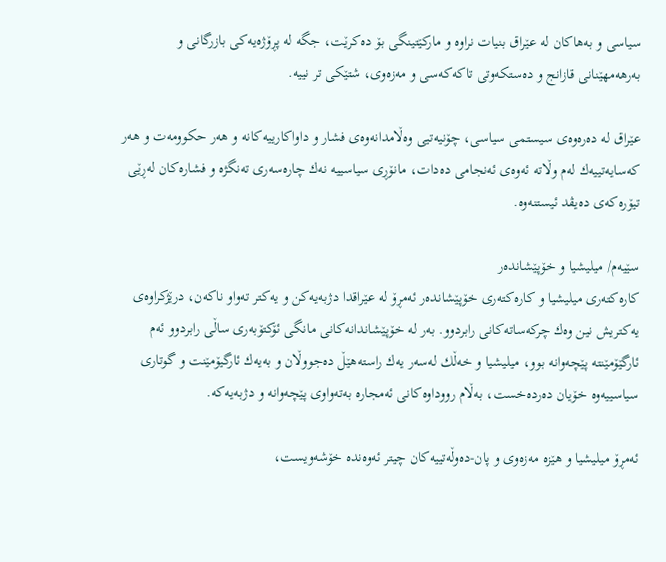سیاسی و به‌هاكان له‌ عێراق بنیات نراوه‌ و ماركێتینگی بۆ ده‌كرێت، جگه‌ له‌ پڕۆژه‌یه‌كی بازرگانی و به‌رهه‌مهێنانی قازانج و ده‌ستكه‌وتی تاكه‌كه‌سی و مه‌زه‌وی، شتێكی تر نییه‌.

عێراق له‌ ده‌ره‌وه‌ی سیستمی سیاسی، چۆنیه‌تیی وه‌ڵامدانه‌وه‌ی فشار و داواكارییه‌كانه‌ و ‌هه‌ر حكوومه‌ت و هه‌ر كه‌سایه‌تییه‌ك له‌م وڵاته‌ ئه‌وه‌ی ئه‌نجامی ده‌دات، مانۆڕی سیاسییه‌ نه‌ك چاره‌سه‌ری ته‌نگژه‌ و فشاره‌كان له‌ڕێی تیۆره‌كه‌ی ده‌یڤد ئیستنه‌وه‌.

سێیه‌م/ میلیشیا و خۆپێشانده‌ر
كاره‌كته‌ری میلیشیا و كاره‌كته‌ری خۆپێشانده‌ر ئه‌مڕۆ له‌ عێراقدا دژبه‌یه‌كن و یه‌كتر ته‌واو ناكه‌ن، درێژكراوه‌ی یه‌كتریش نین وه‌ك چركه‌ساته‌كانی رابردوو. به‌ر له‌ خۆپێشاندانه‌كانی مانگی ئۆكتۆبه‌ری ساڵی رابردوو ئه‌م ئارگێۆمێنته‌ پێچه‌وانه‌ بوو، میلیشیا و خه‌ڵك له‌سه‌ر یه‌ك راسته‌هێڵ ده‌جووڵان و به‌یه‌ك ئارگیۆمێنت و گوتاری سیاسییه‌وه‌ خۆیان ده‌رده‌خست، به‌ڵام رووداوه‌كانی ئه‌مجاره‌ به‌ته‌واوی پێچه‌وانه‌ و دژبه‌یه‌كه‌.

ئه‌مڕۆ میلیشیا و هێزه‌ مه‌زه‌وی و پان-ده‌وڵه‌تییه‌كان چیتر ئه‌وه‌نده‌ خۆشه‌ویست،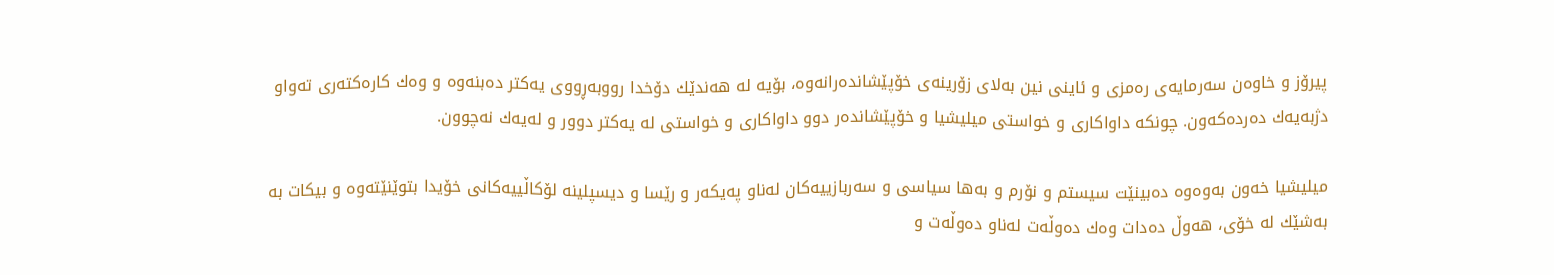پیرۆز و خاوه‌ن سه‌رمایه‌ی ره‌مزی و ئاینی نین به‌لای زۆرینه‌ی خۆپێشانده‌رانه‌وه‌، بۆیه‌ له‌ هه‌ندێك دۆخدا رووبه‌ڕووی یه‌كتر ده‌بنه‌وه‌ و وه‌ك كاره‌كته‌ری ته‌واو دژبه‌یه‌ك ده‌رده‌كه‌ون. چونكه‌ داواكاری و خواستی میلیشیا و خۆپێشانده‌ر دوو داواكاری و خواستی له‌ یه‌كتر دوور و له‌یه‌ك نه‌چوون.

میلیشیا خه‌ون به‌وه‌وه‌ ده‌بینێت سیستم و نۆرم و به‌ها سیاسی و سه‌ربازییه‌كان له‌ناو په‌یكه‌ر و رێسا و دیسپلینه‌ لۆكاڵییه‌كانی خۆیدا بتوێنێته‌وه‌ و بیكات به‌ به‌شێك له‌ خۆی، هه‌وڵ ده‌دات وه‌ك ده‌وڵه‌ت له‌ناو ده‌وڵه‌ت و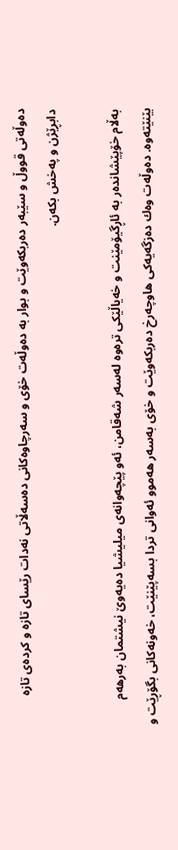ده‌وڵه‌تی قووڵ و سێبه‌ر ده‌ربكه‌وێت و بوار به‌ ده‌وڵه‌ت خۆی و سه‌رچاوه‌كانی ده‌سه‌ڵاتی نه‌دات رێسای تازه‌ و كرده‌ی تازه‌ دابڕێژن و په‌خش بكه‌ن.

به‌ڵام خۆپێشانده‌ر به‌ ئاڕگیۆمێنت و خه‌یاڵێكی تره‌وه‌ له‌سه‌ر شه‌قامن، ئه‌و پێچه‌وانه‌ی میلیشیا ده‌یه‌وێ نیشتمان به‌رهه‌م بێنێته‌وه‌. ده‌وڵه‌ت وه‌ك ده‌زگه‌یه‌كی هاوچه‌رخ ده‌ربكه‌وێت و خۆی به‌سه‌ر هه‌موو ئه‌وانی تردا بسه‌پێنێت، خه‌ونه‌كانی بگۆڕێت و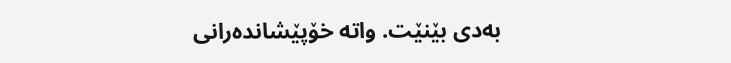به‌دی بێنێت. واته‌ خۆپێشانده‌رانی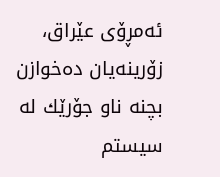ئه‌مڕۆی عێراق، زۆرینه‌یان ده‌خوازن بچنه‌ ناو جۆرێك له‌ سیستم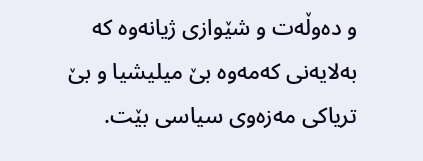و ده‌وڵه‌ت و شێوازی ژیانه‌وه‌ كه‌ به‌لایه‌نی كه‌مه‌وه‌ بێ میلیشیا و بێ تریاكی مه‌زه‌وی سیاسی بێت.